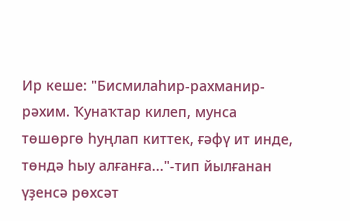Ир кеше: "Бисмилаһир-рахманир-рәхим. Ҡунаҡтар килеп, мунса төшөргө һуңлап киттек, ғәфү ит инде, төндә һыу алғанға..."-тип йылғанан үҙенсә рөхсәт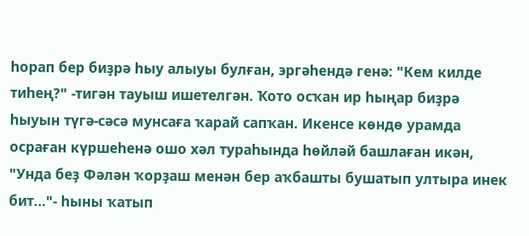һорап бер биҙрә һыу алыуы булған, эргәһендә генә: "Кем килде тиһең?" -тигән тауыш ишетелгән. Ҡото осҡан ир һыңар биҙрә һыуын түгә-сәсә мунсаға ҡарай сапҡан. Икенсе көндө урамда осраған күршеһенә ошо хәл тураһында һөйләй башлаған икән, "Унда беҙ Фәлән ҡорҙаш менән бер аҡбашты бушатып ултыра инек бит..."- һыны ҡатып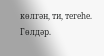көлгән, ти, тегеһе.
Гөлдәр.